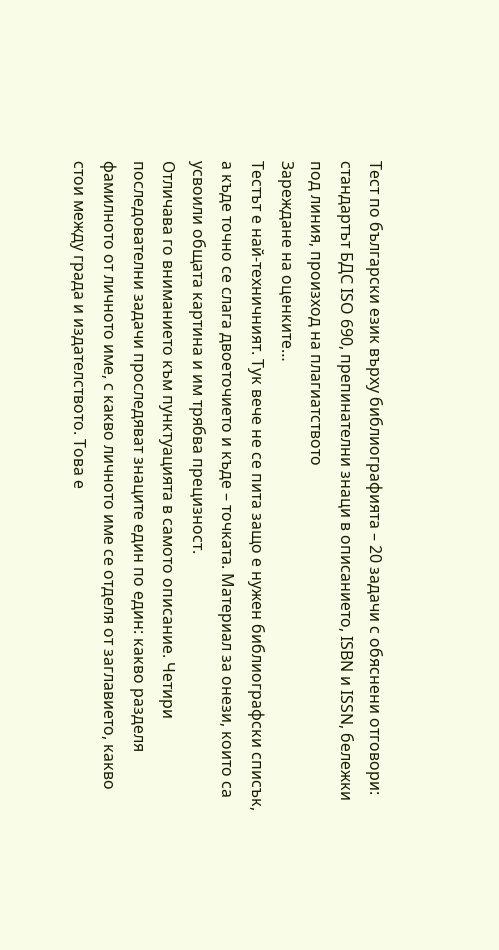Тест по български език върху библиографията – 20 задачи с обяснени отговори: стандартът БДС ISO 690, препинателни знаци в описанието, ISBN и ISSN, бележки под линия, произход на плагиатството
Зареждане на оценките…
Тестът е най-техничният. Тук вече не се пита защо е нужен библиографски списък, а къде точно се слага двоеточието и къде – точката. Материал за онези, които са усвоили общата картина и им трябва прецизност.
Отличава го вниманието към пунктуацията в самото описание. Четири последователни задачи проследяват знаците един по един: какво разделя фамилното от личното име, с какво личното име се отделя от заглавието, какво стои между града и издателството. Това е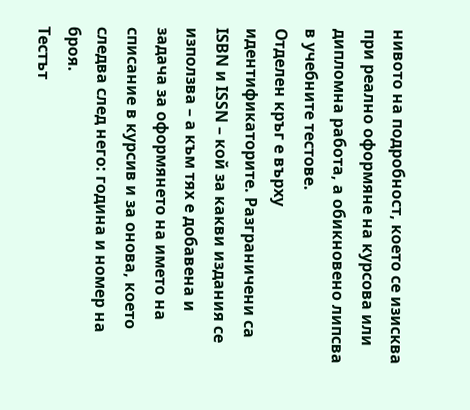нивото на подробност, което се изисква при реално оформяне на курсова или дипломна работа, а обикновено липсва в учебните тестове.
Отделен кръг е върху идентификаторите. Разграничени са ISBN и ISSN – кой за какви издания се използва – а към тях е добавена и задача за оформянето на името на списание в курсив и за онова, което следва след него: година и номер на броя.
Тестът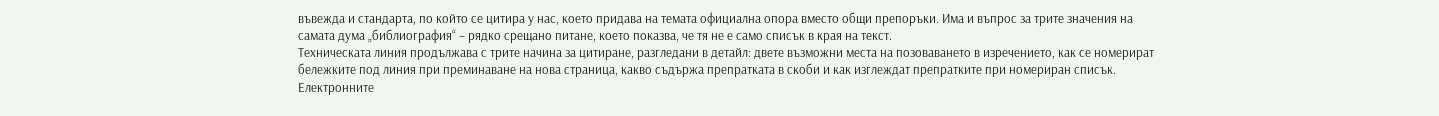въвежда и стандарта, по който се цитира у нас, което придава на темата официална опора вместо общи препоръки. Има и въпрос за трите значения на самата дума „библиография“ – рядко срещано питане, което показва, че тя не е само списък в края на текст.
Техническата линия продължава с трите начина за цитиране, разгледани в детайл: двете възможни места на позоваването в изречението, как се номерират бележките под линия при преминаване на нова страница, какво съдържа препратката в скоби и как изглеждат препратките при номериран списък.
Електронните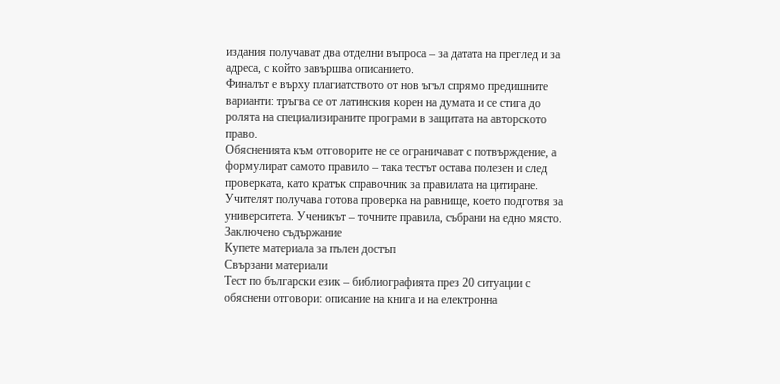издания получават два отделни въпроса – за датата на преглед и за адреса, с който завършва описанието.
Финалът е върху плагиатството от нов ъгъл спрямо предишните варианти: тръгва се от латинския корен на думата и се стига до ролята на специализираните програми в защитата на авторското право.
Обясненията към отговорите не се ограничават с потвърждение, а формулират самото правило – така тестът остава полезен и след проверката, като кратък справочник за правилата на цитиране.
Учителят получава готова проверка на равнище, което подготвя за университета. Ученикът – точните правила, събрани на едно място.
Заключено съдържание
Купете материала за пълен достъп
Свързани материали
Тест по български език – библиографията през 20 ситуации с обяснени отговори: описание на книга и на електронна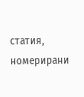статия, номерирани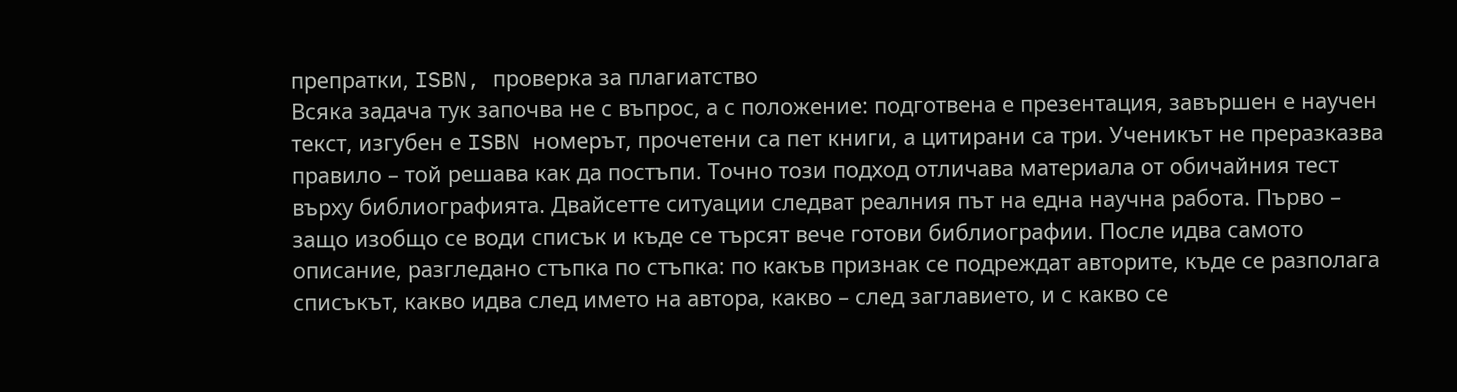препратки, ISBN, проверка за плагиатство
Всяка задача тук започва не с въпрос, а с положение: подготвена е презентация, завършен е научен текст, изгубен е ISBN номерът, прочетени са пет книги, а цитирани са три. Ученикът не преразказва правило – той решава как да постъпи. Точно този подход отличава материала от обичайния тест върху библиографията. Двайсетте ситуации следват реалния път на една научна работа. Първо – защо изобщо се води списък и къде се търсят вече готови библиографии. После идва самото описание, разгледано стъпка по стъпка: по какъв признак се подреждат авторите, къде се разполага списъкът, какво идва след името на автора, какво – след заглавието, и с какво се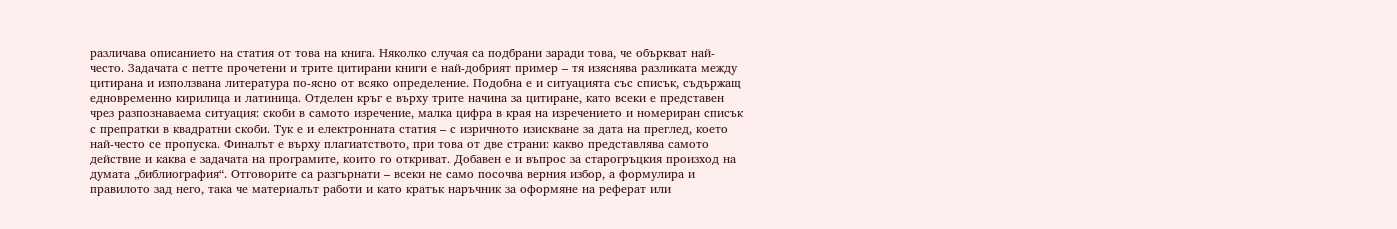различава описанието на статия от това на книга. Няколко случая са подбрани заради това, че объркват най-често. Задачата с петте прочетени и трите цитирани книги е най-добрият пример – тя изяснява разликата между цитирана и използвана литература по-ясно от всяко определение. Подобна е и ситуацията със списък, съдържащ едновременно кирилица и латиница. Отделен кръг е върху трите начина за цитиране, като всеки е представен чрез разпознаваема ситуация: скоби в самото изречение, малка цифра в края на изречението и номериран списък с препратки в квадратни скоби. Тук е и електронната статия – с изричното изискване за дата на преглед, което най-често се пропуска. Финалът е върху плагиатството, при това от две страни: какво представлява самото действие и каква е задачата на програмите, които го откриват. Добавен е и въпрос за старогръцкия произход на думата „библиография“. Отговорите са разгърнати – всеки не само посочва верния избор, а формулира и правилото зад него, така че материалът работи и като кратък наръчник за оформяне на реферат или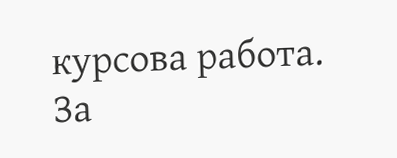курсова работа. За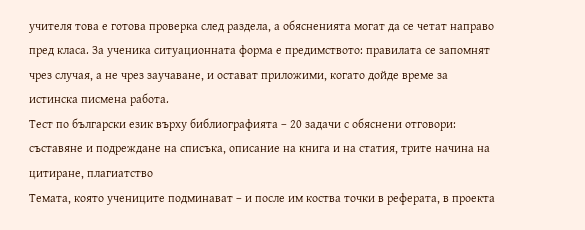учителя това е готова проверка след раздела, а обясненията могат да се четат направо пред класа. За ученика ситуационната форма е предимството: правилата се запомнят чрез случая, а не чрез заучаване, и остават приложими, когато дойде време за истинска писмена работа.
Тест по български език върху библиографията – 20 задачи с обяснени отговори: съставяне и подреждане на списъка, описание на книга и на статия, трите начина на цитиране, плагиатство
Темата, която учениците подминават – и после им коства точки в реферата, в проекта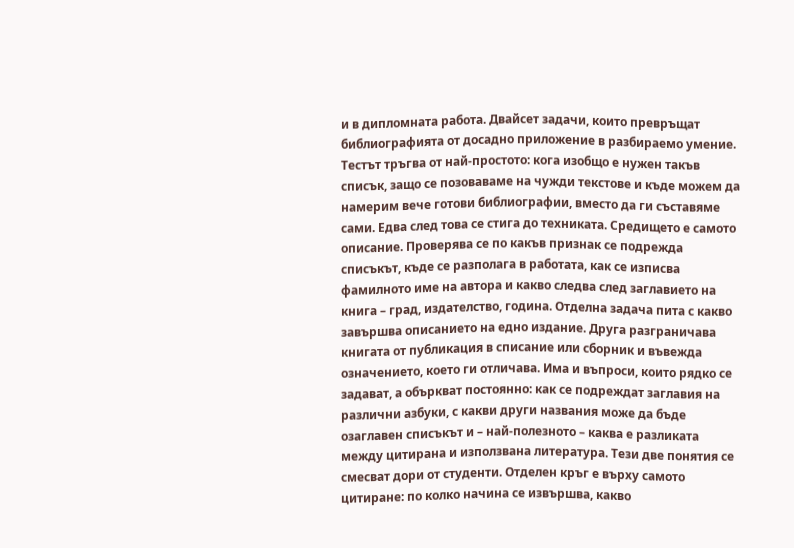и в дипломната работа. Двайсет задачи, които превръщат библиографията от досадно приложение в разбираемо умение. Тестът тръгва от най-простото: кога изобщо е нужен такъв списък, защо се позоваваме на чужди текстове и къде можем да намерим вече готови библиографии, вместо да ги съставяме сами. Едва след това се стига до техниката. Средището е самото описание. Проверява се по какъв признак се подрежда списъкът, къде се разполага в работата, как се изписва фамилното име на автора и какво следва след заглавието на книга – град, издателство, година. Отделна задача пита с какво завършва описанието на едно издание. Друга разграничава книгата от публикация в списание или сборник и въвежда означението, което ги отличава. Има и въпроси, които рядко се задават, а объркват постоянно: как се подреждат заглавия на различни азбуки, с какви други названия може да бъде озаглавен списъкът и – най-полезното – каква е разликата между цитирана и използвана литература. Тези две понятия се смесват дори от студенти. Отделен кръг е върху самото цитиране: по колко начина се извършва, какво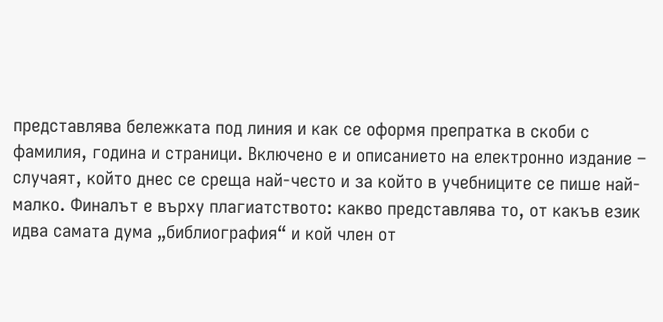представлява бележката под линия и как се оформя препратка в скоби с фамилия, година и страници. Включено е и описанието на електронно издание – случаят, който днес се среща най-често и за който в учебниците се пише най-малко. Финалът е върху плагиатството: какво представлява то, от какъв език идва самата дума „библиография“ и кой член от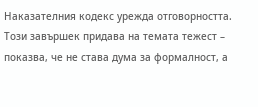Наказателния кодекс урежда отговорността. Този завършек придава на темата тежест – показва, че не става дума за формалност, а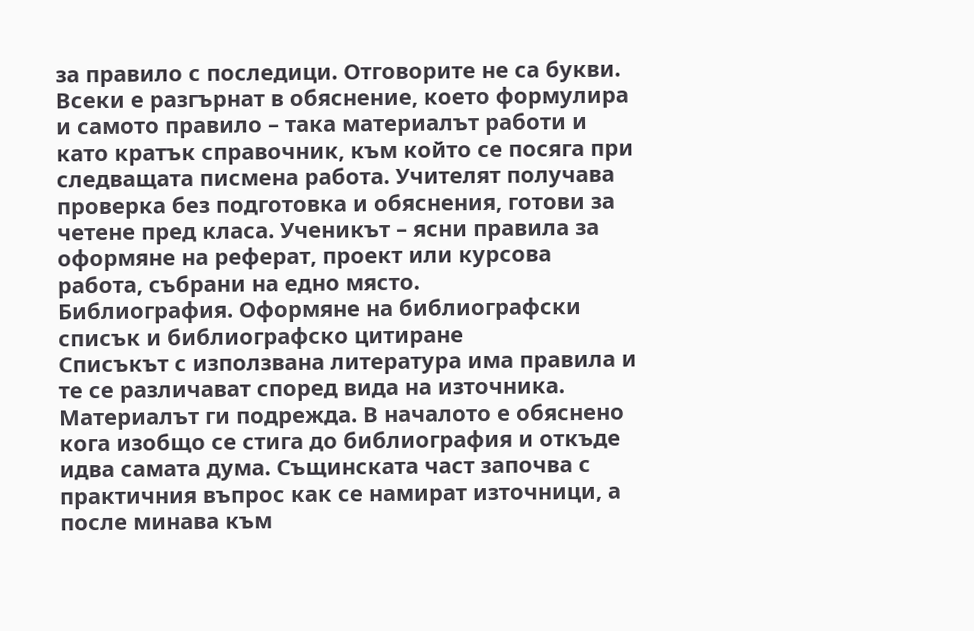за правило с последици. Отговорите не са букви. Всеки е разгърнат в обяснение, което формулира и самото правило – така материалът работи и като кратък справочник, към който се посяга при следващата писмена работа. Учителят получава проверка без подготовка и обяснения, готови за четене пред класа. Ученикът – ясни правила за оформяне на реферат, проект или курсова работа, събрани на едно място.
Библиография. Оформяне на библиографски списък и библиографско цитиране
Списъкът с използвана литература има правила и те се различават според вида на източника. Материалът ги подрежда. В началото е обяснено кога изобщо се стига до библиография и откъде идва самата дума. Същинската част започва с практичния въпрос как се намират източници, а после минава към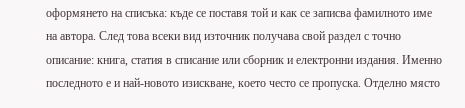оформянето на списъка: къде се поставя той и как се записва фамилното име на автора. След това всеки вид източник получава свой раздел с точно описание: книга, статия в списание или сборник и електронни издания. Именно последното е и най-новото изискване, което често се пропуска. Отделно място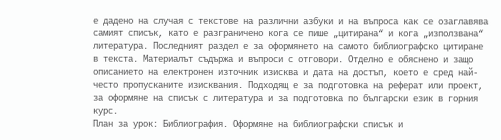е дадено на случая с текстове на различни азбуки и на въпроса как се озаглавява самият списък, като е разграничено кога се пише „цитирана“ и кога „използвана“ литература. Последният раздел е за оформянето на самото библиографско цитиране в текста. Материалът съдържа и въпроси с отговори. Отделно е обяснено и защо описанието на електронен източник изисква и дата на достъп, което е сред най-често пропусканите изисквания. Подходящ е за подготовка на реферат или проект, за оформяне на списък с литература и за подготовка по български език в горния курс.
План за урок: Библиография. Оформяне на библиографски списък и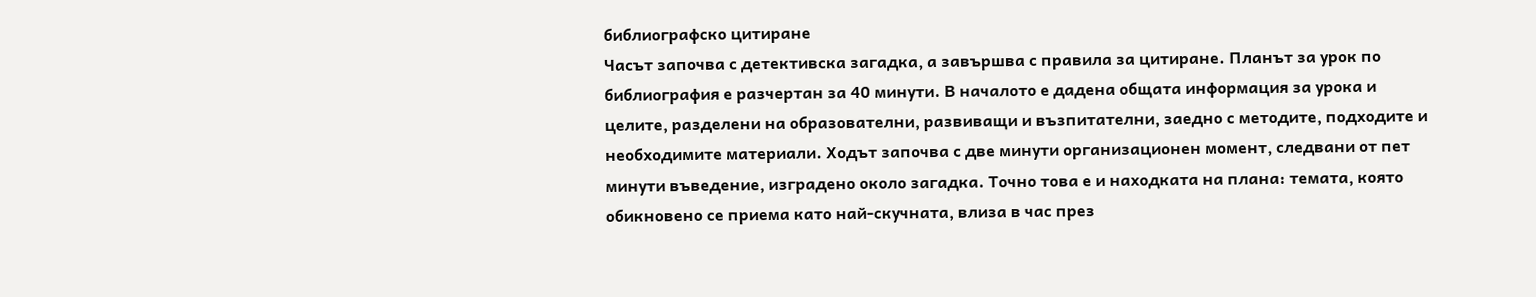библиографско цитиране
Часът започва с детективска загадка, а завършва с правила за цитиране. Планът за урок по библиография е разчертан за 40 минути. В началото е дадена общата информация за урока и целите, разделени на образователни, развиващи и възпитателни, заедно с методите, подходите и необходимите материали. Ходът започва с две минути организационен момент, следвани от пет минути въведение, изградено около загадка. Точно това е и находката на плана: темата, която обикновено се приема като най-скучната, влиза в час през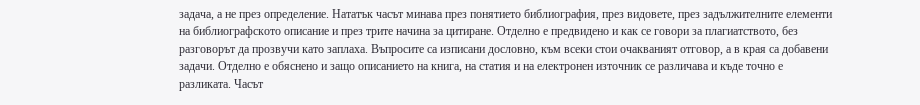задача, а не през определение. Нататък часът минава през понятието библиография, през видовете, през задължителните елементи на библиографското описание и през трите начина за цитиране. Отделно е предвидено и как се говори за плагиатството, без разговорът да прозвучи като заплаха. Въпросите са изписани дословно, към всеки стои очакваният отговор, а в края са добавени задачи. Отделно е обяснено и защо описанието на книга, на статия и на електронен източник се различава и къде точно е разликата. Часът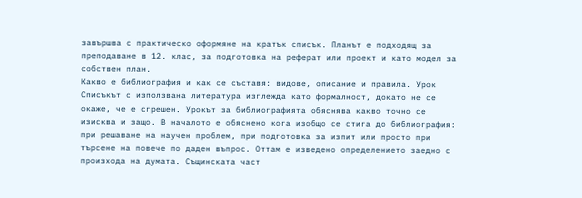завършва с практическо оформяне на кратък списък. Планът е подходящ за преподаване в 12. клас, за подготовка на реферат или проект и като модел за собствен план.
Какво е библиография и как се съставя: видове, описание и правила. Урок
Списъкът с използвана литература изглежда като формалност, докато не се окаже, че е сгрешен. Урокът за библиографията обяснява какво точно се изисква и защо. В началото е обяснено кога изобщо се стига до библиография: при решаване на научен проблем, при подготовка за изпит или просто при търсене на повече по даден въпрос. Оттам е изведено определението заедно с произхода на думата. Същинската част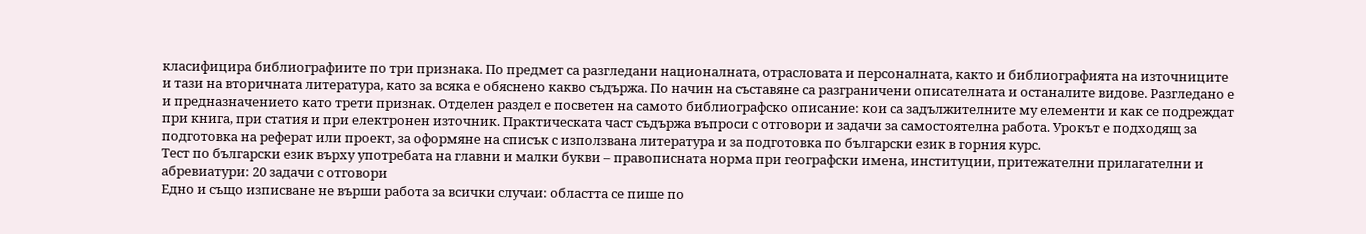класифицира библиографиите по три признака. По предмет са разгледани националната, отрасловата и персоналната, както и библиографията на източниците и тази на вторичната литература, като за всяка е обяснено какво съдържа. По начин на съставяне са разграничени описателната и останалите видове. Разгледано е и предназначението като трети признак. Отделен раздел е посветен на самото библиографско описание: кои са задължителните му елементи и как се подреждат при книга, при статия и при електронен източник. Практическата част съдържа въпроси с отговори и задачи за самостоятелна работа. Урокът е подходящ за подготовка на реферат или проект, за оформяне на списък с използвана литература и за подготовка по български език в горния курс.
Тест по български език върху употребата на главни и малки букви – правописната норма при географски имена, институции, притежателни прилагателни и абревиатури: 20 задачи с отговори
Едно и също изписване не върши работа за всички случаи: областта се пише по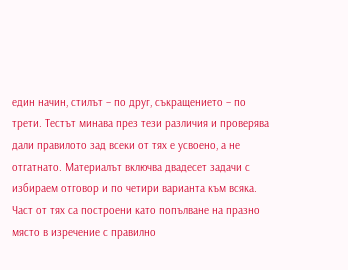един начин, стилът – по друг, съкращението – по трети. Тестът минава през тези различия и проверява дали правилото зад всеки от тях е усвоено, а не отгатнато. Материалът включва двадесет задачи с избираем отговор и по четири варианта към всяка. Част от тях са построени като попълване на празно място в изречение с правилно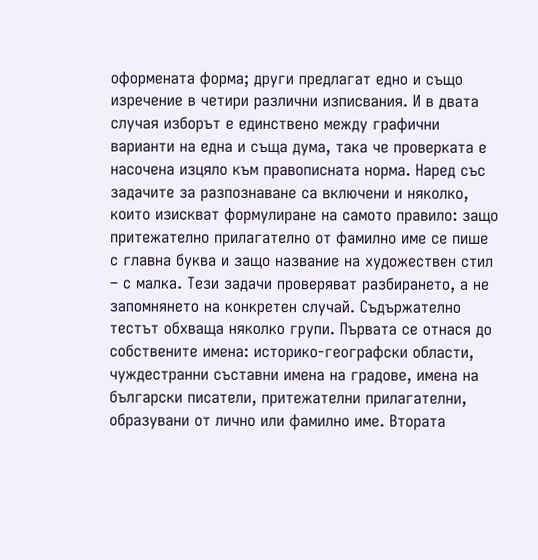оформената форма; други предлагат едно и също изречение в четири различни изписвания. И в двата случая изборът е единствено между графични варианти на една и съща дума, така че проверката е насочена изцяло към правописната норма. Наред със задачите за разпознаване са включени и няколко, които изискват формулиране на самото правило: защо притежателно прилагателно от фамилно име се пише с главна буква и защо название на художествен стил – с малка. Тези задачи проверяват разбирането, а не запомнянето на конкретен случай. Съдържателно тестът обхваща няколко групи. Първата се отнася до собствените имена: историко-географски области, чуждестранни съставни имена на градове, имена на български писатели, притежателни прилагателни, образувани от лично или фамилно име. Втората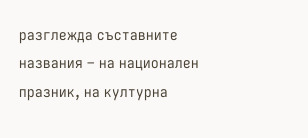разглежда съставните названия – на национален празник, на културна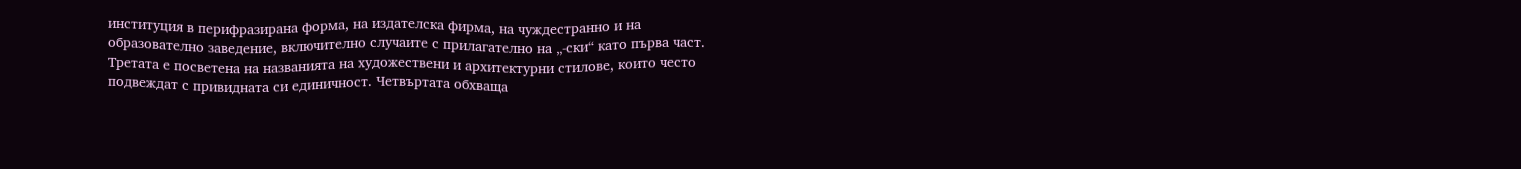институция в перифразирана форма, на издателска фирма, на чуждестранно и на образователно заведение, включително случаите с прилагателно на „-ски“ като първа част. Третата е посветена на названията на художествени и архитектурни стилове, които често подвеждат с привидната си единичност. Четвъртата обхваща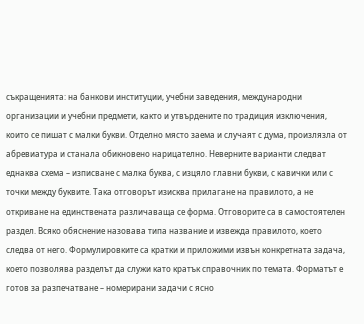съкращенията: на банкови институции, учебни заведения, международни организации и учебни предмети, както и утвърдените по традиция изключения, които се пишат с малки букви. Отделно място заема и случаят с дума, произлязла от абревиатура и станала обикновено нарицателно. Неверните варианти следват еднаква схема – изписване с малка буква, с изцяло главни букви, с кавички или с точки между буквите. Така отговорът изисква прилагане на правилото, а не откриване на единствената различаваща се форма. Отговорите са в самостоятелен раздел. Всяко обяснение назовава типа название и извежда правилото, което следва от него. Формулировките са кратки и приложими извън конкретната задача, което позволява разделът да служи като кратък справочник по темата. Форматът е готов за разпечатване – номерирани задачи с ясно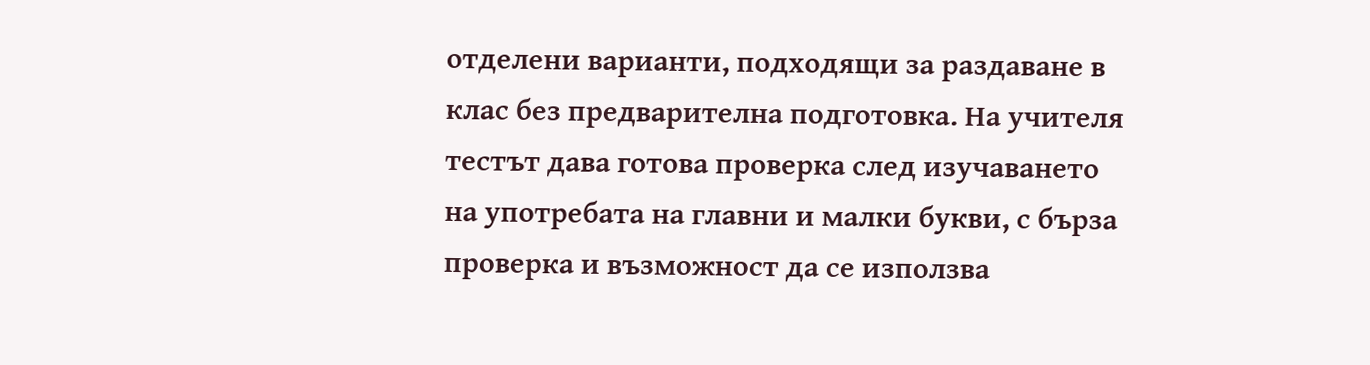отделени варианти, подходящи за раздаване в клас без предварителна подготовка. На учителя тестът дава готова проверка след изучаването на употребата на главни и малки букви, с бърза проверка и възможност да се използва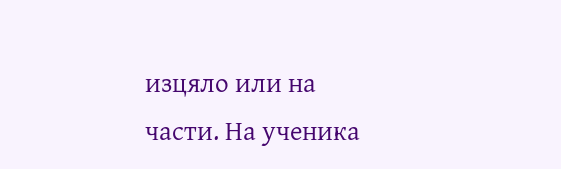изцяло или на части. На ученика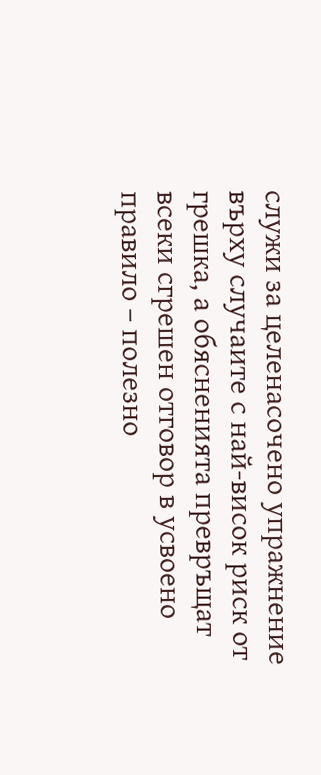служи за целенасочено упражнение върху случаите с най-висок риск от грешка, а обясненията превръщат всеки сгрешен отговор в усвоено правило – полезно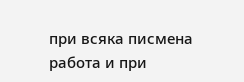при всяка писмена работа и при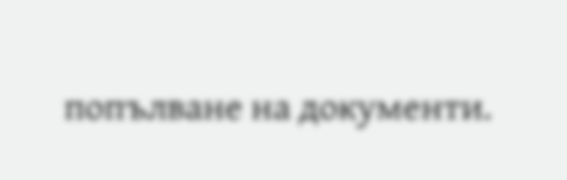попълване на документи.